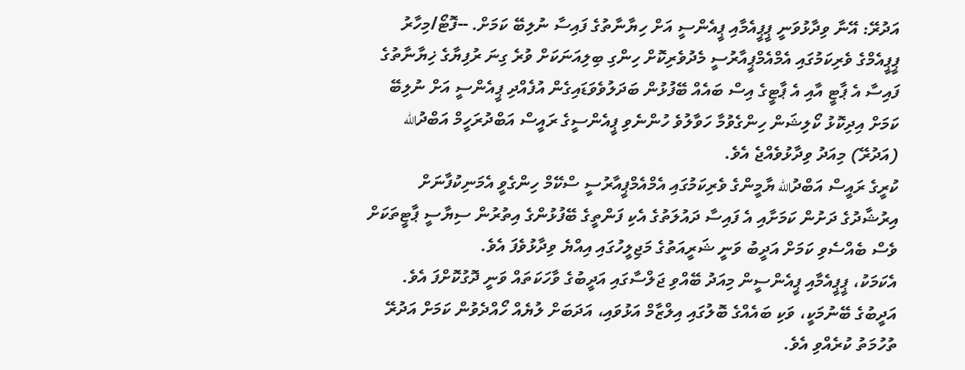އަދުރޭ: އޭނާ ވިދާޅުވަނީ ޕީޕީއެމާއި ޕީއެންސީ އަށް ހިޔާނާތުގެ ފައިސާ ނުލިބޭ ކަމަށް. --ފޮޓޯ/މިހާރު
ޕީޕީއެމްގެ ވެރިކަމުގައި އެމްއެމްޕީއާރުސީ މެދުވެރިކޮށް ހިންގި ބިލިއަނަކަށް ވުރެ ގިނަ ރުފިޔާގެ ޚިޔާނާތުގެ ފައިސާ އެ ޕާޓީ އާއި އެ ޕާޓީގެ އިސް ބައެއް ބޭފުޅުން ބަދަލުވެވަޑައިގެން އުފެއްދި ޕީއެންސީ އަށް ނުލިބޭ ކަމަށް އިދިކޮޅު ކޯލިޝަން ހިންގެވުމާ ހަވާލުވެ ހުންނެވި ޕީއެންސީގެ ރައީސް އަބްދުރަހީމް އަބްދުالله (އަދުރޭ) މިއަދު ވިދާޅުވެއްޖެ އެވެ.
ކުރީގެ ރައީސް އަބްދުالله ޔާމީންގެ ވެރިކަމުގައި އެމްއެމްޕީއާރުސީ ސްކޭމް ހިންގެވީ އެމަނިކުފާނަށް އިރުޝާދުގެ ދަށުން ކަމަށާއި އެ ފައިސާ ދައުލަތުގެ އެކި ފަންތީގެ ބޭފުޅުންގެ އިތުރުން ސިޔާސީ ޕާޓީތަކަށް ވެސް ބެއްސެވި ކަމަށް އަދީބު ވަނީ ޝަރީއަތުގެ މަޖިލީހުގައި އިއްޔެ ވިދާޅުވެފަ އެވެ.
އެކަމަކު، ޕީޕީއެމާއި ޕީއެންސީން މިއަދު ބޭއްވި ޖަލްސާގައި އަދީބުގެ ވާހަކަތައް ވަނީ ދޮގުކޮށްފަ އެވެ.
އަދީބުގެ ބޭނުމަކީ، ވަކި ބައެއްގެ ބޮލުގައި އިލްޒާމް އަޅުވައި، އަދަބަށް ލުޔެއް ހޯއްދެވުން ކަމަށް އަދުރޭ ތުހުމަތު ކުރެއްވި އެވެ.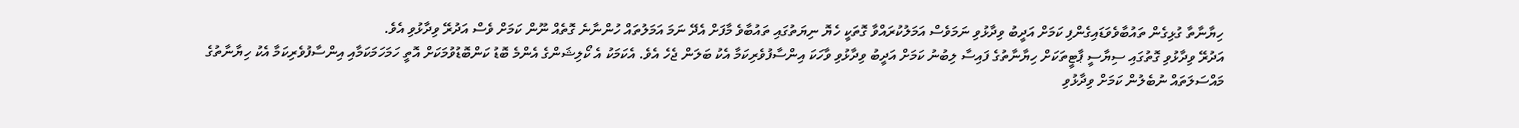ހިޔާނާތާ ގުޅިގެން ތައުބާވެވަޑައިގެންފި ކަމަށް އަދީބު ވިދާޅުވި ނަމަވެސް އަމަލުކުރައްވާ ގޮތަކީ ހެޔޮ ނިޔަތުގައި ތައުބާވެ މާފަށް އެދޭ ނަމަ އަމަލުތައް ހުންނާނެ ގޮތެއް ނޫން ކަމަށް ވެސް އަދުރޭ ވިދާޅުވި އެވެ.
އަދުރޭ ވިދާޅުވި ގޮތުގައި ސިޔާސީ ޕާޓީތަކަށް ހިޔާނާތުގެ ފައިސާ ލިބުނު ކަމަށް އަދީބު ވިދާޅުވި ވާހަކަ އިންސާފުވެރިކަމާ އެކު ބަލަން ޖެހެ އެވެ. އެކަމަކު އެ ކޯލިޝަންގެ އެންމެ ބޮޑު ކަންބޮޑުވުމަކަށް އޮތީ ހަމަހަމަކަމާއި އިންސާފުވެރިކަމާ އެކު ހިޔާނާތުގެ މައްސަލަތައް ނުބެލުން ކަމަށް ވިދާޅުވި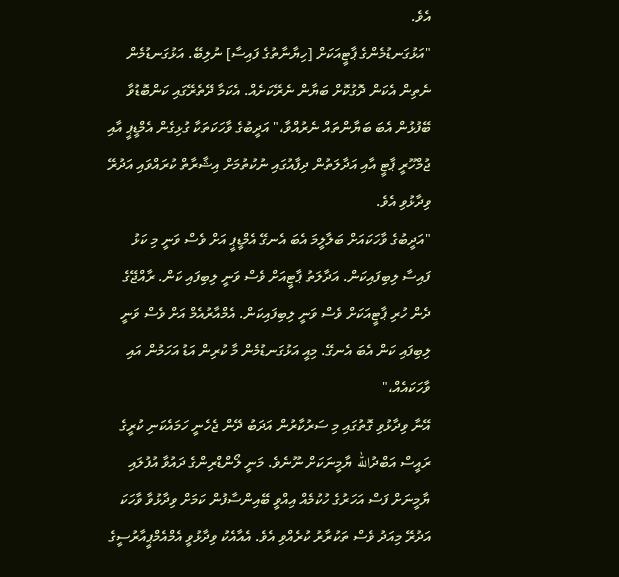އެވެ.
"އަޅުގަނޑުމެންގެ ޕާޓީއަކަށް [ހިޔާނާތުގެ ފައިސާ] ނުލިބޭ. އަޅުގަނޑުމެން ނެތިން އެކަން ދޮގުކޮށް ބަޔާން ނެރޭކަށެއް. އެކަމާ ދޭތެރޭގައި ކަންބޮޑުވާ ބޭފުޅުން އެބަ ބަޔާންތައް ނެރުއްވާ،" އަދީބުގެ ވާހަކަތަކާ ގުޅިގެން އެމްޑީޕީ އާއި ޖުމްހޫރީ ޕާޓީ އާއި އަދާލަތުން ދިފާއުގައި ނުކުތުމަށް އިޝާރާތް ކުރައްވައި އަދުރޭ ވިދާޅުވި އެވެ.
"އަދީބުގެ ވާހަކައަށް ބަލާލީމަ އެބަ އެނގޭ އެމްޑީޕީ އަށް ވެސް ވަނީ މި ކަޅު ފައިސާ ލިބިފައިކަން. އަދާލަތު ޕާޓީއަށް ވެސް ވަނީ ލިބިފައި ކަން. ރާއްޖޭގެ ދެން ހުރި ޕާޓީއަކަށް ވެސް ވަނީ ލިބިފައިކަން. އެމްއާރުއެމް އަށް ވެސް ވަނީ ލިބިފައި ކަން އެބަ އެނގޭ. މިއީ އަޅުގަނޑުމެން މާ ކުރިން އަޑު އަހަމުން އައި ވާހަކައެއް،"
އޭނާ ވިދާޅުވި ގޮތުގައި މި ސަރުކާރުން އަދަބު ދޭން ޖެހެނީ ހަމައެކަނި ކުރީގެ ރައީސް އަބްދުالله ޔާމީނަކަށް ނޫނެވެ. މަނީ ލޯންޑްރިންގެ ދައުވާ އުފުލައި ޔާމީނަށް ފަސް އަހަރުގެ ހުކުމެއް އިއްވީ ބޭއިންސާފުން ކަމަށް ވިދާޅުވާ ވާހަކަ އަދުރޭ މިއަދު ވެސް ތަކުރާރު ކުރެއްވި އެވެ. އެއާއެކު ވިދާޅުވީ އެމްއެމްޕީއާރުސީގެ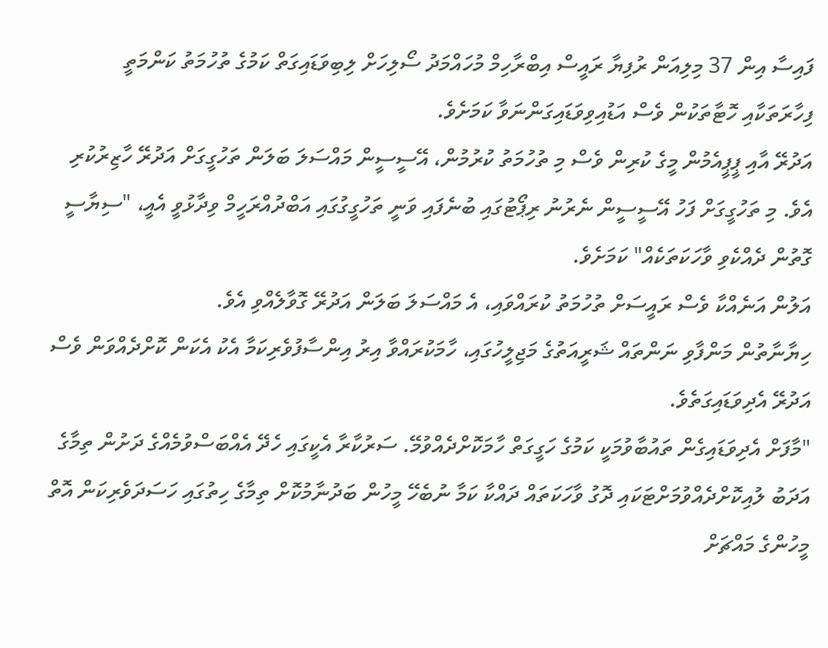ފައިސާ އިން 37 މިލިއަން ރުފިޔާ ރައީސް އިބްރާހިމް މުހައްމަދު ސޯލިހަށް ލިބިވަޑައިގަތް ކަމުގެ ތުހުމަތު ކަންމަތީ ފިހާރަތަކާއި ހޮޓާތަކުން ވެސް އަޑުއިވިވަޑައިގަންނަވާ ކަމަށެވެ.
އަދުރޭ އާއި ޕީޕީއެމުން މީގެ ކުރިން ވެސް މި ތުހުމަތު ކުރުމުން، އޭސީސީން މައްސަލަ ބަލަން ތަހުގީގަށް އަދުރޭ ހާޒިރުކުރި އެވެ. މި ތަހުގީގަށް ފަހު އޭސީސީން ނެރުނު ރިޕޯޓުގައި ބުނެފައި ވަނީ ތަހުގީގުގައި އަބްދުއްރަހީމް ވިދާޅުވީ އެއީ، "ސިޔާސީ ގޮތުން ދެއްކެވި ވާހަކަތަކެއް" ކަމަށެވެ.
އަލުން އަނެއްކާ ވެސް ރައީސަށް ތުހުމަތު ކުރައްވައި، އެ މައްސަލަ ބަލަން އަދުރޭ ގޮވާލެއްވި އެވެ.
ހިޔާނާތުން މަންފާވި ނަންތައް ޝަރީއަތުގެ މަޖިލީހުގައި، ހާމަކުރައްވާ އިރު އިންސާފުވެރިކަމާ އެކު އެކަން ކޮށްދެއްވަން ވެސް އަދުރޭ އެދިވަޑައިގަތެވެ.
"މާފަށް އެދިވަޑައިގެން ތައުބާވުމަކީ ކަމުގެ ހަގީގަތް ހާމަކޮށްދެއްވުމޭ. ސަރުކާރާ އެކީގައި ހެދޭ އެއްބަސްވުމެއްގެ ދަށުން ތިމާގެ އަދަބު ލުއިކޮށްދެއްވުމަށްޓަކައި ދޮގު ވާހަކަތައް ދައްކާ ކަމާ ނުބެހޭ މީހުން ބަދުނާމުކޮށް ތިމާގެ ހިތުގައި ހަސަދަވެރިކަން އޮތް މީހުންގެ މައްޗަށް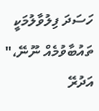ހަސަދަ ފިލުވާލުމަކީ ތައުބާވުމެއް ނޫނޭ،" އަދުރޭ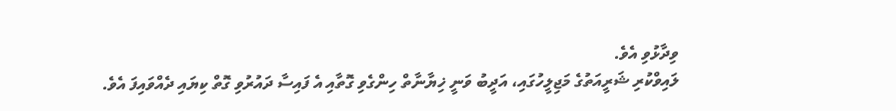ވިދާޅުވި އެވެ.
ލައިވްކުރި ޝަރީއަތުގެ މަޖިލީހުގައި، އަދީބު ވަނީ ޚިޔާނާތް ހިންގެވި ގޮތާއި އެ ފައިސާ ދައުރުވި ގޮތް ކިޔައި ދެއްވައިފަ އެވެ.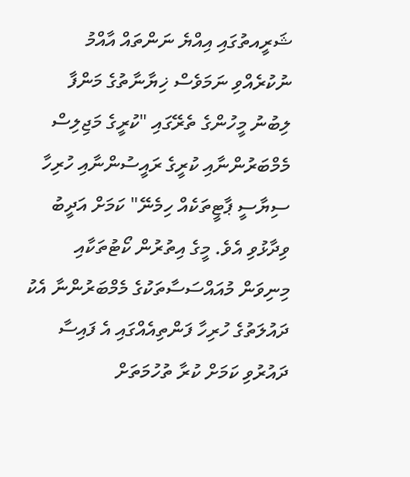ޝަރީއތުގައި އިއްޔެ ނަންތައް އާއްމު ނުކުރެއްވި ނަމަވެސް ޚިޔާނާތުގެ މަންފާ ލިބުނު މީހުންގެ ތެރޭގައި "ކުރީގެ މަޖިލިސް މެމްބަރުންނާއި ކުރީގެ ރައީސުންނާއި ހުރިހާ ސިޔާސީ ޕާޓީތަކެއް ހިމެނޭ" ކަމަށް އަދީބު ވިދާޅުވި އެވެ. މީގެ އިތުރުން ކޯޓުތަކާއި މިނިވަން މުއައްސަސާތަކުގެ މެމްބަރުންނާ އެކު ދައުލަތުގެ ހުރިހާ ފަންތިއެއްގައި އެ ފައިސާ ދައުރުވި ކަމަށް ކުރާ ތުހުމަތަށް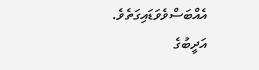އެއްބަސްވެވަޑައިގަތެވެ.
އަދީބުގެ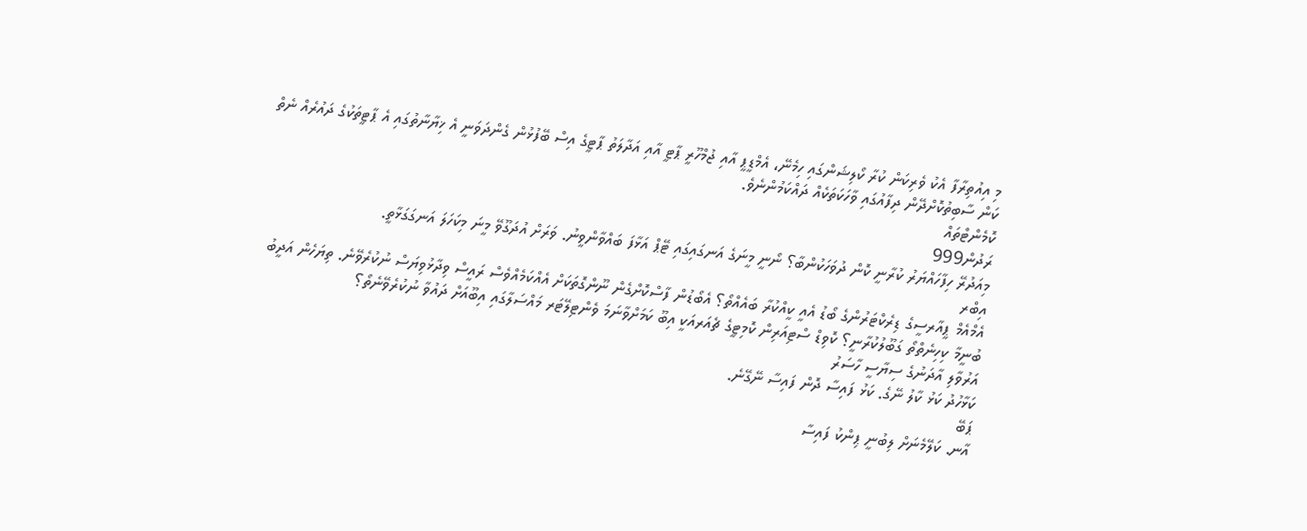މި އިއުތިރާފާ އެކު ވެރިކަން ކުރާ ކޯލިޝަންގައި ހިމެނޭ، އެމްޑީޕީ އާއި ޖުމްހޫރީ ޕާޓީ އާއި އަދާލަތު ޕާޓީގެ އިސް ބޭފުޅުން ގެންދަވަނީ އެ ޚިޔާނާތުގައި އެ ޕާޓީތަކުގެ ދައުރެއް ނެތް ކަން ސާބިތުކޮށްދޭން ދިފާއުގައި ވާހަކަތަކެއް ދައްކަމުންނެވެ.
ކޮމެންޓްތައް
ރަދުން999
މިއަދުރޭ ހިފާހައްޔަރު ކުރާނީ ކޮން ދުވަހަކުންބާ؟ ނޯނީ މީނަގެ އަނގައިގައި ޓޭޕް އަޅާފަ ބައްވާންވީނު. ވަރަށް އުދަގޫވޭ މީނަ މިކަހަލަ އަނގަގަޅާތީ.
އިބްރ
އެމްއެމް ޕީއާރސީގެ ޑިރެކްޓަރުންގެ ބޯޑު އެއީ ކީއްކުރާ ބައެއްތޯ؟ އެބޯޑުން ފާސްކޮށްގެން ނޫންގޮތަކަށް އެއްކަމެއްވެސް ރައީސް ވިދާޅުވިޔަސް ނުކުރެވޭނެ. ތިޔަހެން އަދީބު ބުނީމާ ކިހިނެތްތޯ ގަބޫލުކުރާނީ؟ ކޮވިޑް ސްޓިއަރިން ކޮމިޓީގެ ޗެއަރއަކީ އިބޫ ކަމަށްވާނަމަ ވެންޓިލޭޓަރ މައްސަލާގައި އިބޫއަށް ދައުވާ ނުކުރެވޭނެތޯ؟
އަރުވާލި އާދަނުގެ ސިޔާސީ ހާސަރު
ކަޅާހުދު ކަޅު ކާލު ނޭގެ. ކަޅު ފައިސާ ދޮން ފައިސާ ނޭގޭނެ.
ޕަބޭ
އާނ. ކަލޭމެނަށް ލިބުނީ ޕިންކު ފައިސާ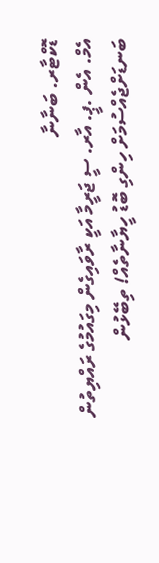ޑޮކްޓާރ. ބަނާނާ
އެމް. އެން .ޕީ. އާރ. ސީ ޖަރީމާ އަކީ ރާވައިގެން މިގައުމުގެ ރައްޔިތުން ބަނޑަށްޖެއްސުމަށް ހިންގި ބޮޑު ހީޔާނާތެއް! ތިބޭޅުން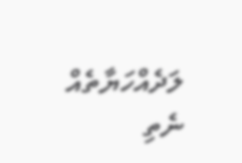ލަދެއްހަޔާތެއް ނެތި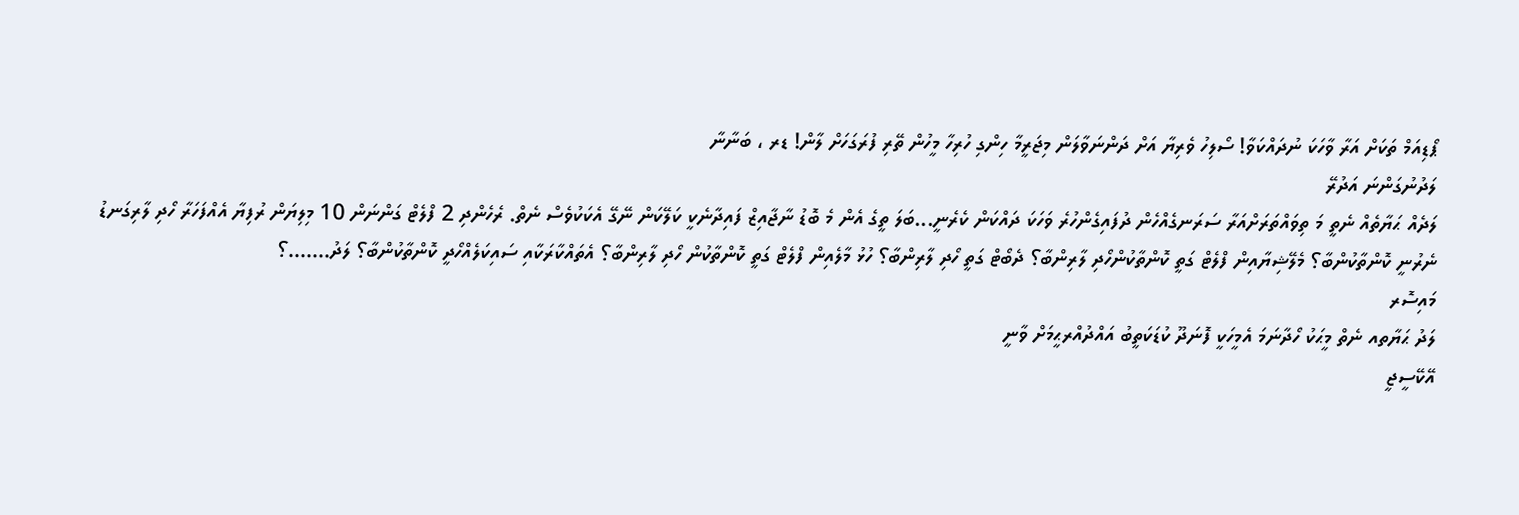ޕޯޑިއަމް ތަކަށް އަރާ ވާހަކަ ނުދައްކަވާ! ސޯލިހު ވެރިޔާ އަށް ދަންނަވާލަން މިޖަރީމާ ހިންގި ހުރިހާ މީހުން ތޭރި ފުރަގަހަށް ލާން! ޑރ ، ބަނާނާ
ލަދުނުގަންނަ އަދުރޭ
ލަދެއް ޙަޔާތެއް ނެތީ މަ ތިވައްތަރަށްއަރާ ސަރަނގެއްހެން ދުފައިގެންހުރެ ވަހަކަ ދައްކަން ކެރެނީ...ބަލަ ތީގެ އެން މެ ބޮޑު ނާޖާއިޒް ފައިދާނެކީ ކަލޭކަން ނޭގޭ އެކަކުވެސް ނެތް. ރެހެންދި 2 ފްލެޓް ގަންނަން 10 މިލިޔަން ރުފިޔާ އެއްފަހަރާ ހޯދި ލާރިގަނޑު ނެރުނީ ކޮންތާކުންބާ؟ މެލޭޝިޔާއިން ފްލެޓް ގަތީ ކޮންތާކުންހޯދި ލާރިންބާ؟ ދެބޯޓް ގަތީ ހޯދި ލާރިންބާ؟ ހުޅު މާލެއިން ފްލެޓް ގަތީ ކޮންތާކުން ހޯދި ލާރިންބާ؟ އެތައްކާރަކާއި ސައިކަލެއްހޯދީ ކޮންތާކުންބާ؟ ލަދު.......؟
މައިސޮރ
ލަދު ޙަޔާތއ ނެތް މީޙަކު ހޯދާނަމަ އެމީހަކީ ފޮނަދޫ ކުޑަކަތީބު އައްދުއްރޙީމަށް ވާނީ
އޭކޭސީޖީ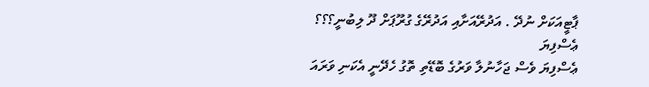ޕާޓީއަކަށް ނުދޭ . އަދުރޭއަށާއި އަދުރޭގެ ގުރޫޕަށް ދޫ ލިބުނީ؟؟؟
ޢެސްފިޔަ
ޢެސްފިޔަ ވެސް ޖަހާނުލާ ވަރުގެ ބޮޑޭތި ތޮގު ހެދޭނީ އެކަނި ވަރައަ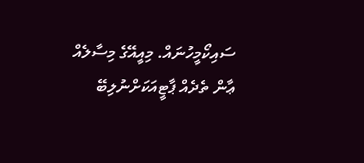ސައިކޯމީހުނައް. މިއީއޭގެ މިސާލެއް
ޢާން ތެދެއް ޕާޓީއަކަށްނުލިބޭ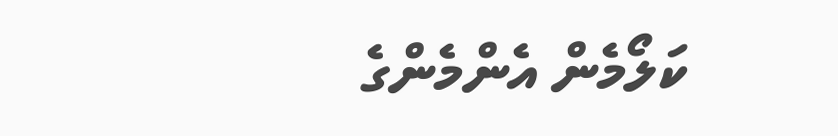ކަލޯމެން އެންމެންގެ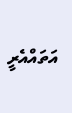އަތައްއެރީ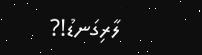ލާރިގަނޑު!?